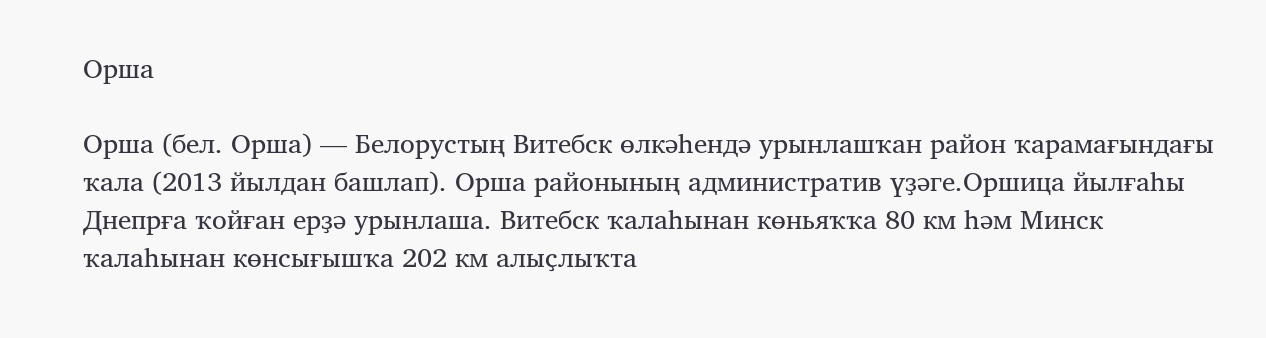Орша

Орша (бел. Орша) — Белорустың Витебск өлкәһендә урынлашҡан район ҡарамағындағы ҡала (2013 йылдан башлап). Орша районының административ үҙәге.Оршица йылғаһы Днепрға ҡойған ерҙә урынлаша. Витебск ҡалаһынан көньяҡҡа 80 км һәм Минск ҡалаһынан көнсығышҡа 202 км алыҫлыҡта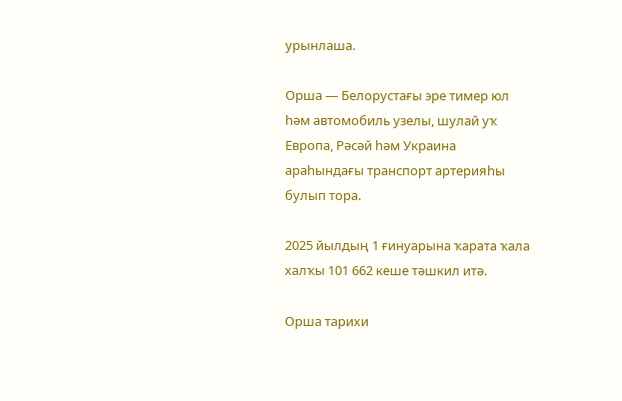урынлаша.

Орша — Белорустағы эре тимер юл һәм автомобиль узелы, шулай уҡ Европа, Рәсәй һәм Украина араһындағы транспорт артерияһы булып тора.

2025 йылдың 1 ғинуарына ҡарата ҡала халҡы 101 662 кеше тәшкил итә.

Орша тарихи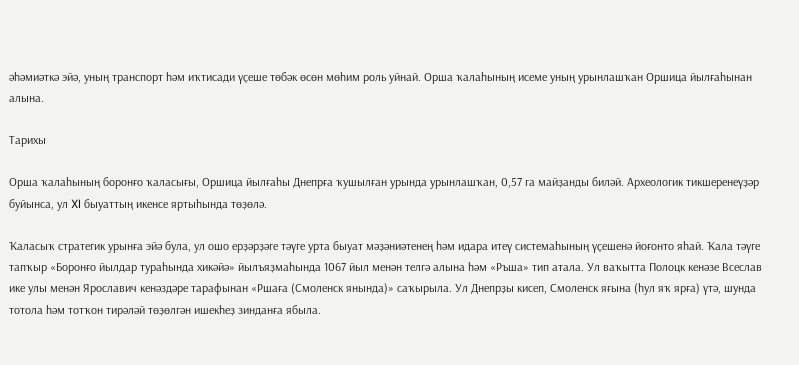әһәмиәткә эйә, уның транспорт һәм иҡтисади үҫеше төбәк өсөн мөһим роль уйнай. Орша ҡалаһының исеме уның урынлашҡан Оршица йылғаһынан алына.

Тарихы

Орша ҡалаһының боронғо ҡаласығы, Оршица йылғаһы Днепрға ҡушылған урында урынлашҡан, 0,57 га майҙанды биләй. Археологик тикшеренеүҙәр буйынса, ул XI быуаттың икенсе яртыһында төҙөлә.

Ҡаласыҡ стратегик урынға эйә була, ул ошо ерҙәрҙәге тәүге урта быуат мәҙәниәтенең һәм идара итеү системаһының үҫешенә йоғонто яһай. Ҡала тәүге тапҡыр «Боронғо йылдар тураһында хикәйә» йылъяҙмаһында 1067 йыл менән телгә алына һәм «Ръша» тип атала. Ул ваҡытта Полоцк кенәзе Всеслав ике улы менән Ярославич кенәздәре тарафынан «Ршаға (Смоленск янында)» саҡырыла. Ул Днепрҙы кисеп, Смоленск яғына (һул яҡ ярға) үтә, шунда тотола һәм тотҡон тирәләй төҙөлгән ишекһеҙ зинданға ябыла.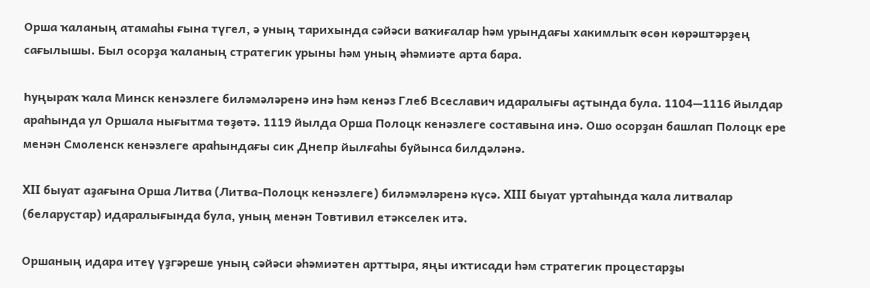Орша ҡаланың атамаһы ғына түгел, ә уның тарихында сәйәси ваҡиғалар һәм урындағы хакимлыҡ өсөн көрәштәрҙең сағылышы. Был осорҙа ҡаланың стратегик урыны һәм уның әһәмиәте арта бара.

Һуңыраҡ ҡала Минск кенәзлеге биләмәләренә инә һәм кенәз Глеб Всеславич идаралығы аҫтында була. 1104—1116 йылдар араһында ул Оршала нығытма төҙөтә. 1119 йылда Орша Полоцк кенәзлеге составына инә. Ошо осорҙан башлап Полоцк ере менән Смоленск кенәзлеге араһындағы сик Днепр йылғаһы буйынса билдәләнә.

XII быуат аҙағына Орша Литва (Литва-Полоцк кенәзлеге) биләмәләренә күсә. XIII быуат уртаһында ҡала литвалар (беларустар) идаралығында була, уның менән Товтивил етәкселек итә.

Оршаның идара итеү үҙгәреше уның сәйәси әһәмиәтен арттыра, яңы иҡтисади һәм стратегик процестарҙы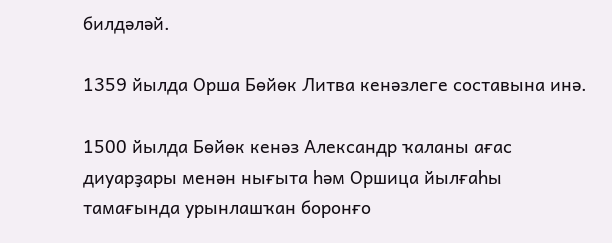билдәләй.

1359 йылда Орша Бөйөк Литва кенәзлеге составына инә.

1500 йылда Бөйөк кенәз Александр ҡаланы ағас диуарҙары менән нығыта һәм Оршица йылғаһы тамағында урынлашҡан боронғо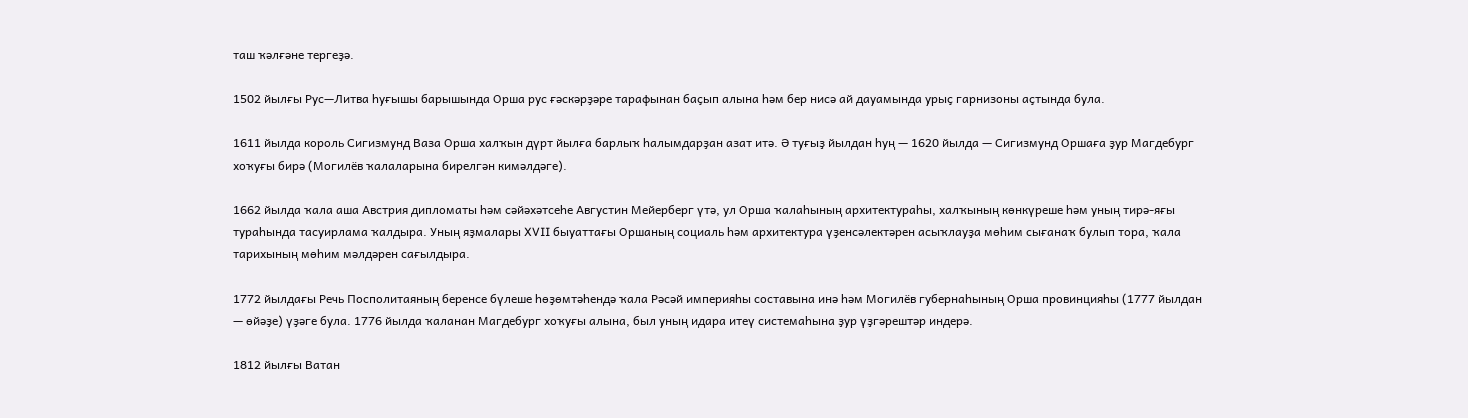таш ҡәлғәне тергеҙә.

1502 йылғы Рус—Литва һуғышы барышында Орша рус ғәскәрҙәре тарафынан баҫып алына һәм бер нисә ай дауамында урыҫ гарнизоны аҫтында була.

1611 йылда король Сигизмунд Ваза Орша халҡын дүрт йылға барлыҡ һалымдарҙан азат итә. Ә туғыҙ йылдан һуң — 1620 йылда — Сигизмунд Оршаға ҙур Магдебург хоҡуғы бирә (Могилёв ҡалаларына бирелгән кимәлдәге).

1662 йылда ҡала аша Австрия дипломаты һәм сәйәхәтсеһе Августин Мейерберг үтә, ул Орша ҡалаһының архитектураһы, халҡының көнкүреше һәм уның тирә-яғы тураһында тасуирлама ҡалдыра. Уның яҙмалары XVII быуаттағы Оршаның социаль һәм архитектура үҙенсәлектәрен асыҡлауҙа мөһим сығанаҡ булып тора, ҡала тарихының мөһим мәлдәрен сағылдыра.

1772 йылдағы Речь Посполитаяның беренсе бүлеше һөҙөмтәһендә ҡала Рәсәй империяһы составына инә һәм Могилёв губернаһының Орша провинцияһы (1777 йылдан — өйәҙе) үҙәге була. 1776 йылда ҡаланан Магдебург хоҡуғы алына, был уның идара итеү системаһына ҙур үҙгәрештәр индерә.

1812 йылғы Ватан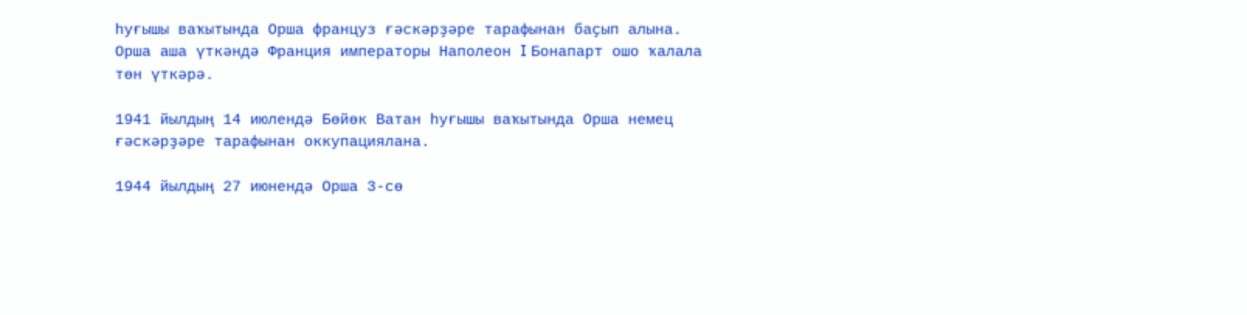һуғышы ваҡытында Орша француз ғәскәрҙәре тарафынан баҫып алына. Орша аша үткәндә Франция императоры Наполеон I Бонапарт ошо ҡалала төн үткәрә.

1941 йылдың 14 июлендә Бөйөк Ватан һуғышы ваҡытында Орша немец ғәскәрҙәре тарафынан оккупациялана.

1944 йылдың 27 июнендә Орша 3-сө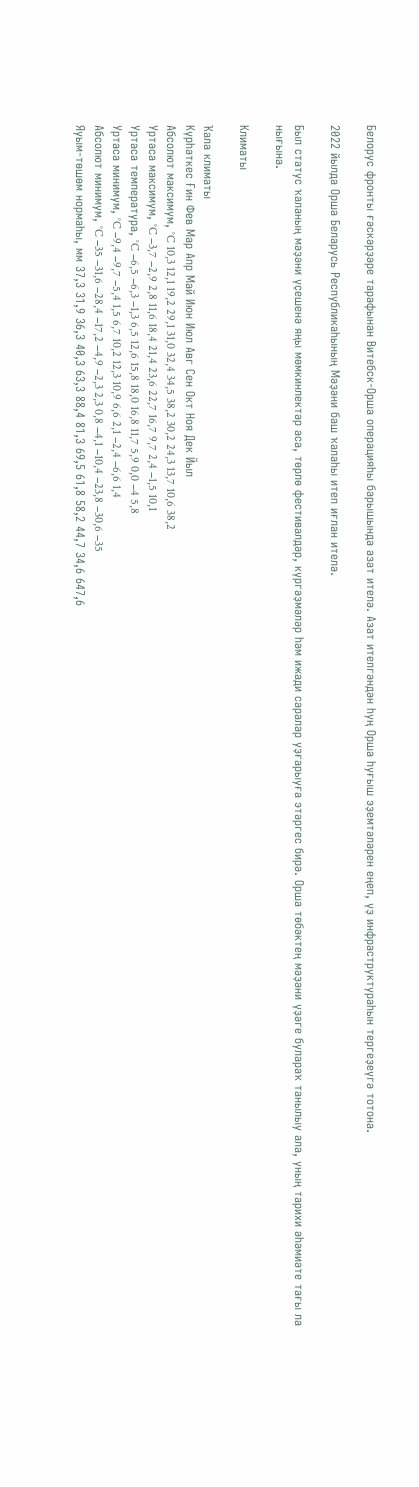Белорус фронты ғәскәрҙәре тарафынан Витебск-Орша операцияһы барышында азат ителә. Азат ителгәндән һуң Орша һуғыш эҙемтәләрен еңеп, үҙ инфраструктураһын тергеҙеүгә тотона.

2022 йылда Орша Беларусь Республикаһының Мәҙәни баш ҡалаһы итеп иғлан ителә.

Был статус ҡаланың мәҙәни үҫешенә яңы мөмкинлектәр аса, төрлө фестивалдәр, күргәҙмәләр һәм ижади саралар уҙғарыуға этәргес бирә. Орша төбәктең мәҙәни үҙәге булараҡ танылыу ала, уның тарихи әһәмиәте тағы ла нығына.

Климаты

Ҡала климаты
Күрһәткес Ғин Фев Мар Апр Май Июн Июл Авг Сен Окт Ноя Дек Йыл
Абсолют максимум, °C 10,3 12,1 19,2 29,1 31,0 32,4 34,5 38,2 30,2 24,3 13,7 10,6 38,2
Уртаса максимум, °C −3,7 −2,9 2,8 11,6 18,4 21,4 23,6 22,7 16,7 9,7 2,4 −1,5 10,1
Уртаса температура, °C −6,5 −6,3 −1,3 6,5 12,6 15,8 18,0 16,8 11,7 5,9 0,0 −4 5,8
Уртаса минимум, °C −9,4 −9,7 −5,4 1,5 6,7 10,2 12,3 10,9 6,6 2,1 −2,4 −6,6 1,4
Абсолют минимум, °C −35 −31,6 −28,4 −17,2 −4,9 −2,3 2,3 0,8 −4,1 −10,4 −23,8 −30,6 −35
Яуым-төшөм нормаһы, мм 37,3 31,9 36,3 40,3 63,3 88,4 81,3 69,5 61,8 58,2 44,7 34,6 647,6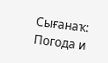Сығанаҡ: Погода и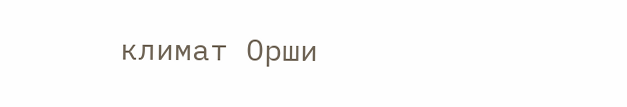климат Орши